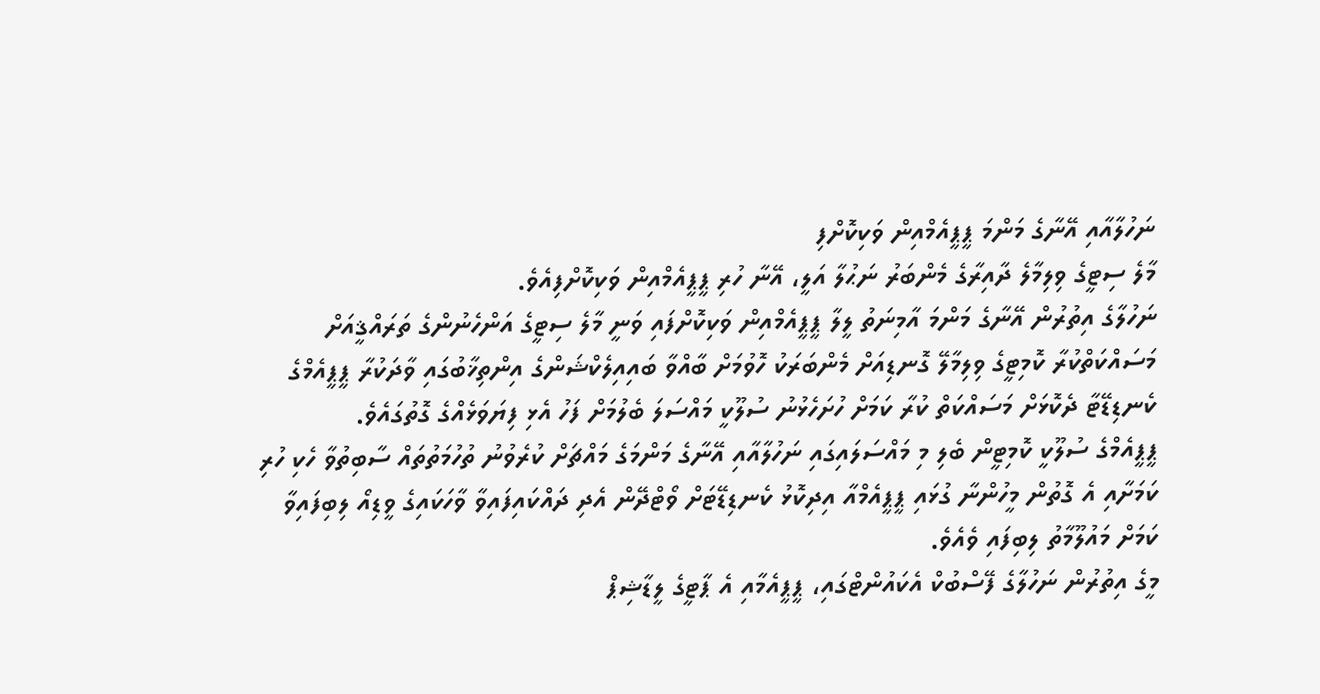ނަހުލާއާއި އޭނާގެ މަންމަ ޕީޕީއެމްއިން ވަކިކޮށްފި
މާލެ ސިޓީގެ ވިލިމާލެ ދާއިރާގެ މެންބަރު ނަޙުލާ އަލީ، އޭނާ ހުރި ޕީޕީއެމްއިން ވަކިކޮށްފިއެވެ.
ނަހުލާގެ އިތުރުން އޭނާގެ މަންމަ އާމިނަތު ލީލާ ޕީޕީއެމްއިން ވަކިކޮށްފައި ވަނީ މާލެ ސިޓީގެ އަންހެނުންގެ ތަރައްޤީއަށް މަސައްކަތްކުރާ ކޮމިޓީގެ ވިލިމާލޭ ގޮނޑިއަށް މެންބަރަކު ހޮވުމަށް ބާއްވާ ބައިއިލެކްޝަންގެ އިންތިޚާބުގައި ވާދަކުރާ ޕީޕީއެމްގެ ކެނޑިޑޭޓާ ދެކޮޅަށް މަސައްކަތް ކުރާ ކަމަށް ހުށަހެޅުނު ސުލޫކީ މައްސަލަ ބެލުމަށް ފަހު އެޅި ފިޔަވަޅެއްގެ ގޮތުގައެވެ.
ޕީޕީއެމްގެ ސުލޫކީ ކޮމިޓީން ބެލި މި މައްސަލައިގައި ނަހުލާއާއި އޭނާގެ މަންމަގެ މައްޗަށް ކުރެވުނު ތުހުމަތުތައް ސާބިތުވާ ހެކި ހުރި ކަމަށާއި އެ ގޮތުން މީހުންނާ ގުޅައި ޕީޕީއެމްއާ އިދިކޮޅު ކެނޑިޑޭޓަށް ވޯޓްދޭން އެދި ދައްކައިފައިވާ ވާހަކައިގެ ވީޑިއޯ ލިބިފައިވާ ކަމަށް މައުލޫމާތު ލިބިފައި ވެއެވެ.
މީގެ އިތުރުން ނަހުލާގެ ފޭސްބުކް އެކައުންޓްގައި، ޕީޕީއެމާއި އެ ޕާޓީގެ ލީޑާޝިޕް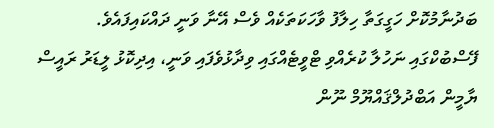ބަދުނާމުކޮށް ހަގީގަތާ ހިލާފު ވާހަކަތަކެއް ވެސް އޭނާ ވަނީ ދައްކައިފައެވެ.
ފޭސްބުކްގައި ނަހުލާ ކުރެއްވި ޓްވީޓެއްގައި ވިދާޅުވެފައި ވަނީ، އިދިކޮޅު ލީޑަރު ރައީސް ޔާމީން އަބްދުލްޤައްޔޫމް ނޫން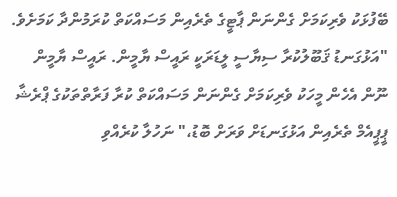ބޭފުޅަކު ވެރިކަމަށް ގެންނަން ޕާޓީގެ ތެރެއިން މަސައްކަތް ކުރަމުންދާ ކަމަށެވެ.
"އަޅުގަނޑު ޤަބޫލުކުރާ ސިޔާސީ ލީޑަރަކީ ރައީސް ޔާމީން. ރައީސް ޔާމީން ނޫން އެހެން މީހަކު ވެރިކަމަށް ގެންނަން މަސައްކަތް ކުރާ ފަރާތްތަކުގެ ޕްރެޝާ ޕީޕީއެމް ތެރެއިން އަޅުގަނޑަށް ވަރަށް ބޮޑު،" ނަހުލާ ކުރެއްވި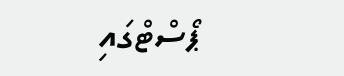ޕޯސްޓްގައި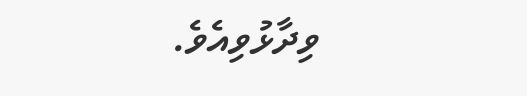ވިދާޅުވިއެވެ.